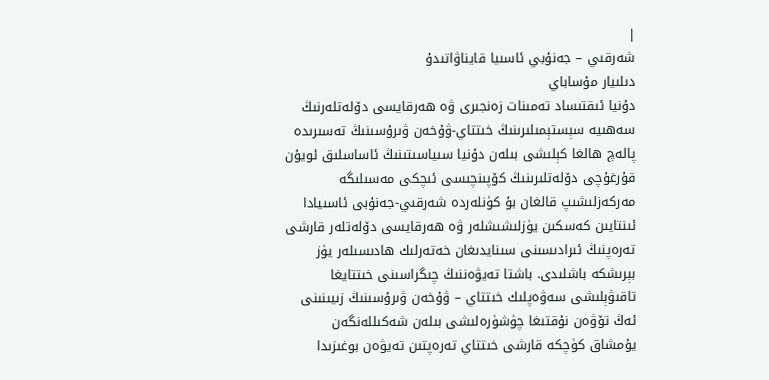|
شەرقىي – جەنۇبي ئاسىيا قايناۋاتىدۇ
دىلىيار مۇساباي
دۇنيا ئىقتىساد تەمىنات زەنجىرى ۋە ھەرقايسى دۆلەتلەرنىڭ سەھىيە سېستېمىلىرىنىڭ خىتتاي-ۋۇخەن ۋىرۇسىنىڭ تەسىرىدە پالەچ ھالغا كېلىشى بىلەن دۇنيا سىياسىتىنىڭ ئاساسلىق ئويۇن قۇرغۇچى دۆلەتلىرىنىڭ كۆپىنچىسى ئىچكى مەسىلىگە مەركەزلىشىپ قالغان بۇ كۈنلەردە شەرقىي-جەنۇبى ئاسىيادا ئىنتايىن كەسكىن يۈزلىشىشلەر ۋە ھەرقايسى دۆلەتلەر قارشى تەرەپنىڭ ئىرادىسىنى سىنايدىغان خەتەرلىك ھادىسىلەر يۈز بېرىشكە باشلىدى. باشتا تەيۋەننىڭ چىگراسىنى خىتتايغا تاقىۋېلىشى سەۋەپلىك خىتتاي – ۋۇخەن ۋىرۇسىنىڭ زىيىنىنى ئەڭ تۆۋەن نۇقتىغا چۈشۈرەلىشى بىلەن شەكىللەنگەن يۇمشاق كۈچكە قارشى خىتتاي تەرەپتىن تەيۋەن بوغىزىدا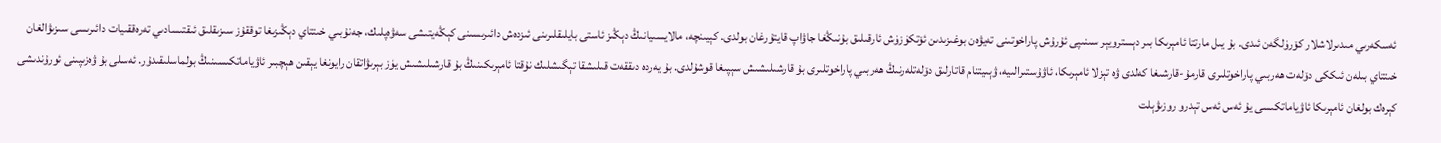ئەسكەرىي مىدىرلاشلار كۆرۈلگەن ئىدى. بۇ يىل مارتتا ئامېرىكا بىر دېسترويېر سىنىپى ئۇرۇش پاراخوتىنى تەيۋەن بوغىزىدىن ئۆتكۈزۈش ئارقىلىق بۇنىڭغا جاۋاپ قايتۇرغان بولدى. كېيىنچە، مالايسىيانىڭ دېڭىز ئاستى بايلىقلىرىنى ئىزدەش دائىرىسىنى كېڭەيتىشى سەۋەپلىك، جەنۇبىي خىتتاي دېڭىزىغا توققۇز سىزىقلىق ئىقتىسادىي تەرەققىيات دائىرىسى سىزىۋالغان خىتتاي بىلەن ئىككى دۆلەت ھەربىي پاراخوتلىرى قارمۇ-قارشىغا كەلدى ۋە تېزلا ئامېرىكا، ئاۋۇستىرالىيە، ۋېىيتنام قاتارلىق دۆلەتلەرنىڭ ھەربىي پاراخوتلىرى بۇ قارشىلىشىش سېپىغا قوشۇلدى. بۇ يەردە دىققەت قىلىشقا تېگىشلىك نۇقتا ئامېرىكىنىڭ بۇ قارشىلىشىش يۈز بېرىۋاتقان رايونغا يېقىن ھېچبىر ئاۋياماتكىسىنىڭ بولماسلىقىدۇر. ئەسلى بۇ ۋەزىپىنى ئورۇندىشى كېرەك بولغان ئامېرىكا ئاۋياماتكىسى يۇ ئەس ئەس تېدرو روزىۋېلت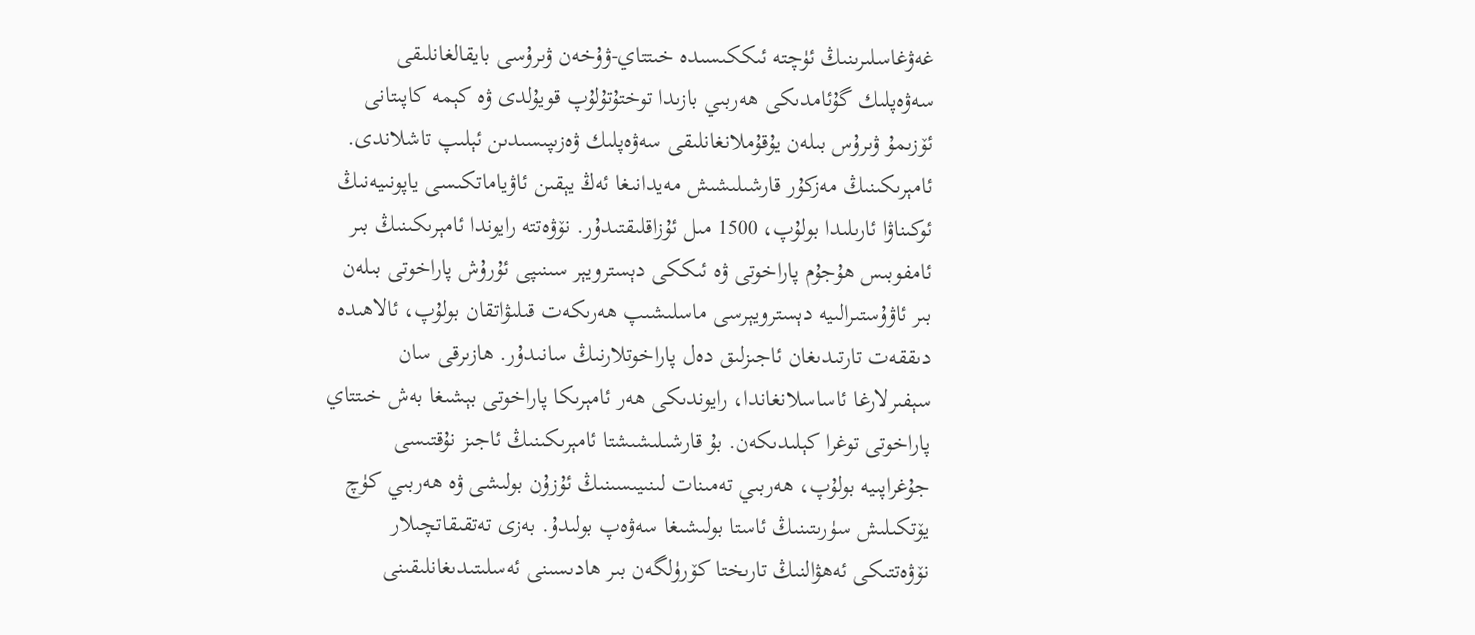غەۋغاسلىرىنىڭ ئۈچتە ئىككىسىدە خىتتاي-ۋۇخەن ۋىرۇسى بايقالغانلىقى سەۋەپلىك گۇئامدىكى ھەربىي بازىدا توختۇتۇلۇپ قويۇلدى ۋە كېمە كاپىتانى ئۆزىمۇ ۋىرۇس بىلەن يۇقۇملانغانلىقى سەۋەپلىك ۋەزىپىسىدىن ئېلىپ تاشلاندى. ئامېرىكىنىڭ مەزكۇر قارشىلىشىش مەيدانىغا ئەڭ يېقىن ئاۋياماتكىسى ياپونىيەنىڭ ئوكىناۋا ئارىلىدا بولۇپ، 1500 مىل ئۇزاقلىقتىدۇر. نۆۋەتتە رايوندا ئامېرىكىنىڭ بىر ئامڧوبىس ھۇجۇم پاراخوتى ۋە ئىككى دېسترويېر سىنىپى ئۇرۇش پاراخوتى بىلەن بىر ئاۋۇستىرالىيە دېسترويېرسى ماسلىشىپ ھەرىكەت قىلىۋاتقان بولۇپ، ئالاھىدە دىققەت تارتىدىغان ئاجىزلىق دەل پاراخوتلارنىڭ سانىدۇر. ھازىرقى سان سېڧىرلارغا ئاساسلانغاندا، رايوندىكى ھەر ئامېرىكا پاراخوتى بېشىغا بەش خىتتاي پاراخوتى توغرا كېلىدىكەن. بۇ قارشىلىشىشتا ئامېرىكىنىڭ ئاجىز نۇقتىسى جۇغراپىيە بولۇپ، ھەربىي تەمىنات لىنىيىسىنىڭ ئۇزۇن بولىشى ۋە ھەربىي كۈچ يۆتكىلىش سۈرىتىنىڭ ئاستا بولىشىغا سەۋەپ بولىدۇ. بەزى تەتقىقاتچىلار نۆۋەتتىكى ئەھۋالنىڭ تارىختا كۆرۈلگەن بىر ھادىسىنى ئەسلىتىدىغانلىقىنى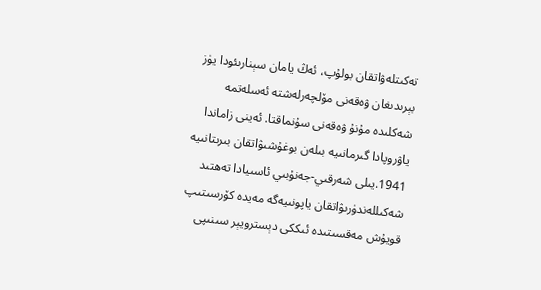تەكىتلەۋاتقان بولۇپ، ئەڭ يامان سېنارىئودا يۈز بېرىدىغان ۋەقەنى مۆلچەرلەشتە ئەسلەتمە شەكلىدە مۇنۇ ۋەقەنى سۇنماقتا. ئەينى زاماندا ياۋروپادا گىرمانىيە بىلەن بوغۇشىۋاتقان بىرىتانىيە 1941.يىلى شەرقىي-جەنۇبىي ئاسىيادا تەھتىد شەكىللەندۈرىۋاتقان ياپونىيەگە مەيدە كۆرسىتىپ قويۇش مەقسىتىدە ئىككى دېسترويېر سىنىپى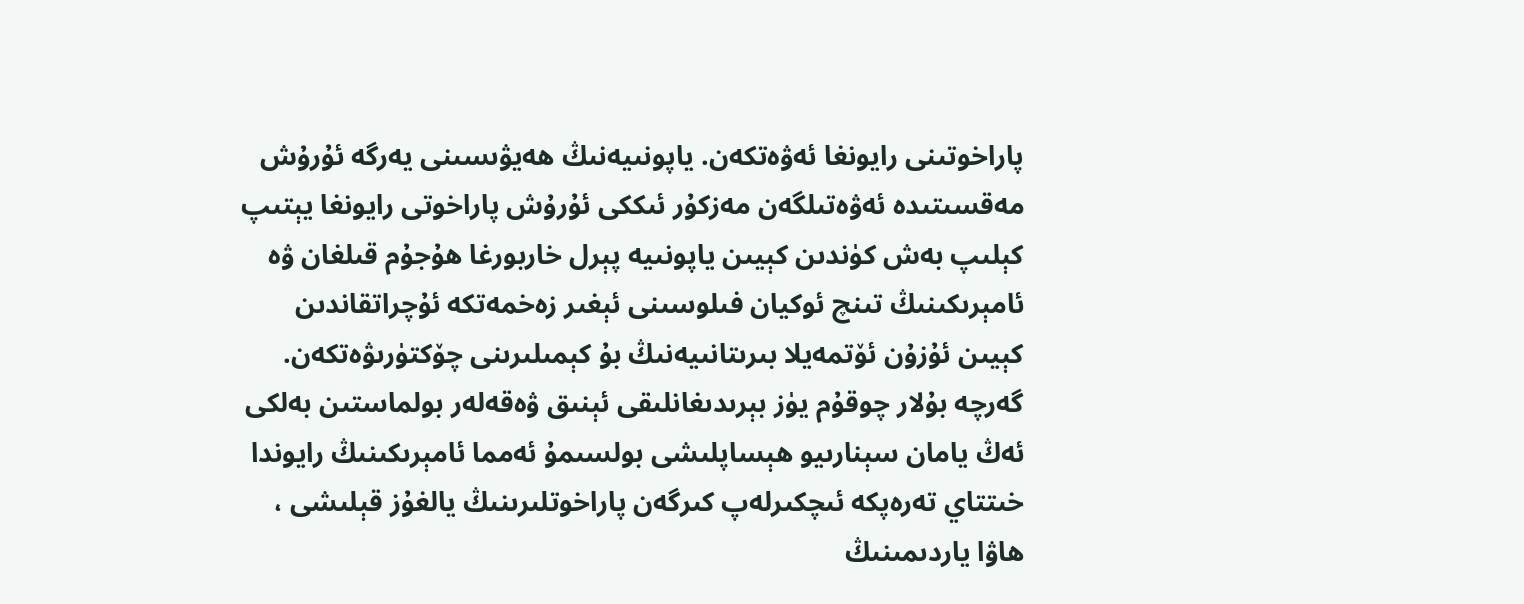پاراخوتىنى رايونغا ئەۋەتكەن. ياپونىيەنىڭ ھەيۋىسىنى يەرگە ئۇرۇش مەقسىتىدە ئەۋەتىلگەن مەزكۇر ئىككى ئۇرۇش پاراخوتى رايونغا يېتىپ كېلىپ بەش كۈندىن كېيىن ياپونىيە پېرل خاربورغا ھۇجۇم قىلغان ۋە ئامېرىكىنىڭ تىنچ ئوكيان ڧىلوسىنى ئېغىر زەخمەتكە ئۇچراتقاندىن كېيىن ئۇزۇن ئۆتمەيلا بىرىتانىيەنىڭ بۇ كېمىلىرىنى چۆكتۈرىۋەتكەن. گەرچە بۇلار چوقۇم يۈز بېرىدىغانلىقى ئېنىق ۋەقەلەر بولماستىن بەلكى ئەڭ يامان سېنارىيو ھېساپلىشى بولسىمۇ ئەمما ئامېرىكىنىڭ رايوندا خىتتاي تەرەپكە ئىچكىرلەپ كىرگەن پاراخوتلىرىنىڭ يالغۇز قېلىشى ، ھاۋا ياردىمىنىڭ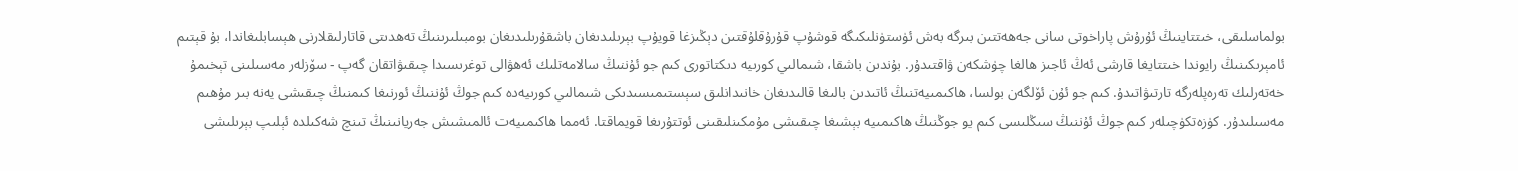بولماسلىقى، خىتتاينىڭ ئۇرۇش پاراخوتى سانى جەھەتتىن بىرگە بەش ئۈستۈنلىكىگە قوشۇپ قۇرۇقلۇقتىن دېڭىزغا قويۇپ بېرىلىدىغان باشقۇرىلىدىغان بومبىلىرىنىڭ تەھدىتى قاتارلىقلارنى ھېسابلىغاندا، بۇ قېتىم ئامېرىكىنىڭ رايوندا خىتتايغا قارشى ئەڭ ئاجىز ھالغا چۈشكەن ۋاقتىدۇر. بۇندىن باشقا، شىمالىي كورىيە دىكتاتورى كىم جو ئۇننىڭ سالامەتلىك ئەھۋالى توغرىسىدا چىقىۋاتقان گەپ - سۆزلەر مەسىلىنى تېخىمۇ خەتەرلىك تەرەپلەرگە تارتىۋاتىدۇ. كىم جو ئۇن ئۆلگەن بولسا، ھاكىمىيەتنىڭ ئاتىدىن بالىغا قالىدىغان خانىدانلىق سېستىمىسىدىكى شىمالىي كورىيەدە كىم جوڭ ئۇننىڭ ئورنىغا كىمنىڭ چىقىشى يەنە بىر مۇھىم مەسىلىدۇر. كۈزەتكۈچىلەر كىم جوڭ ئۇننىڭ سىڭلىسى كىم يو جوڭنىڭ ھاكىمىيە بېشىغا چىقىشى مۇمكىنلىقىنى ئوتتۇرىغا قويماقتا. ئەمما ھاكىمىيەت ئالمىشىش جەريانىنىڭ تىنچ شەكىلدە ئېلىپ بېرىلىشى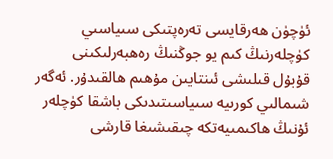ئۈچۈن ھەرقايسى تەرەپتىكى سىياسىي كۈچلەرنىڭ كىم يو جوڭنىڭ رەھبەرلىكىنى قۇبۇل قىلىشى ئىنتايىن مۇھىم ھالقىدۇر. ئەگەر شىمالىي كورىيە سىياسىتىدىكى باشقا كۈچلەر ئۇنىڭ ھاكىمىيەتكە چىقىشىغا قارشى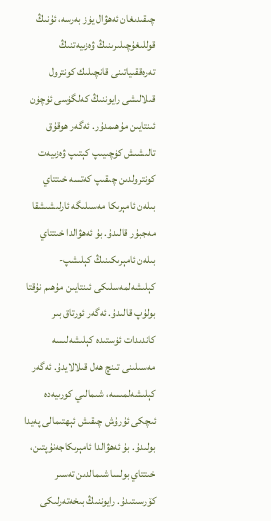چىقىدىغان ئەھۋال يۈز بەرسە، ئۇنىڭ قوللىغۇچىلىرىنىڭ ۋەزىيەتنىڭ تەرەققىياتىنى قانچىلىك كونترول قىلالىشى رايوننىڭ كەلگۈسى ئۈچۈن ئىنتايىن مۇھىمدۇر. ئەگەر ھوقۇق تالىشىش كۈچىيىپ كېتىپ ۋەزىيەت كونترولدىن چىقىپ كەتسە خىتتاي بىلەن ئامېرىكا مەسىلىگە ئارلىشىشقا مەجبۇر قالىدۇ. بۇ ئەھۋالدا خىتتاي بىلەن ئامېرىكىنىڭ كېلىشپ-كېلىشەلمەسلىكى ئىنتايىن مۇھىم نۇقتا بولۇپ قالىدۇ. ئەگەر ئورتاق بىر كاندىدات ئۈستىدە كېلىشەلىسە مەسىلىنى تىنچ ھەل قىلالايدۇ. ئەگەر كېلىشەلمىسە، شىمالىي كورىيەدە ئىچكى ئۇرۇش چىقىش ئېھتىمالى پەيدا بولىدۇ. بۇ ئەھۋالدا ئامېرىكاجەنۇپتىن، خىتتاي بولسا شىمالدىن تەسىر كۆرسىتىدۇ. رايوننىڭ بىخەتەرلىكى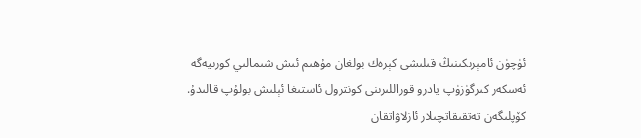ئۈچۈن ئامېرىكىنىڭ قىلىشى كېرەك بولغان مۇھىم ئىش شىمالىي كورىيەگە ئەسكەر كىرگۈزۈپ يادرو قوراللىرىنى كونترول ئاستىغا ئېلىش بولۇپ قالىدۇ. كۆپلىگەن تەتقىقاتچىلار ئازلاۋاتقان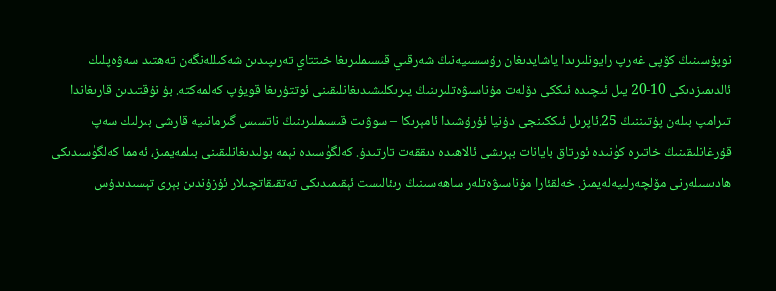نوپۇسىنىڭ كۆپى غەرپ رايونلىرىدا ياشايدىغان رۇسسىيەنىڭ شەرقىي قىسىملىرىغا خىتتاي تەرىپىدىن شەكىللەنگەن تەھتىد سەۋەپلىك ئالدىمىزدىكى 10-20 يىل ئىچىدە ئىككى دۆلەت مۇناسىۋەتلىرىنىڭ يىرىكلىشىدىغانلىقىنى ئوتتۇرىغا قويۇپ كەلمەكتە. بۇ نۇقتىدىن قارىغاندا تىرامپ بىلەن پۇتىننىڭ 25.ئاپرىل ئىككىنجى دۇنيا ئۇرۇشىدا ئامېرىكا – سوۋىت قىسىملىرىنىڭ ناتسىس گىرمانىيە قارشى بىرلىك سەپ قۇرغانلىقىنىڭ خاتىرە كۈنىدە ئورتاق بايانات بېرىشى ئالاھىدە دىققەت تارتىدۇ. كەلگۈسىدە نېمە بولىدىغانلىقىنى بىلمەيمىز، ئەمما كەلگۈسىدىكى ھادىسىلەرنى مۆلچەرلىيەلەيمىز. خەلقئارا مۇناسىۋەتلەر ساھەسىنىڭ رىئالىست ئېقىمىدىكى تەتقىقاتچىلار ئۇزۇندىن بېرى تېسىدىدۇس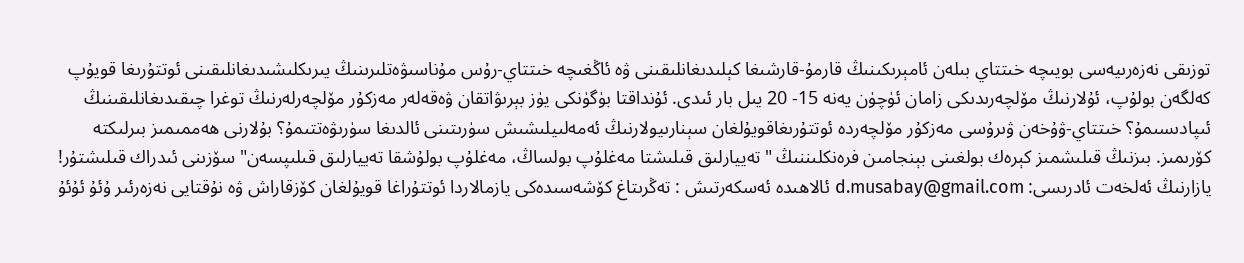توزىقى نەزەرىيەسى بويىچە خىتتاي بىلەن ئامېرىكىنىڭ قارمۇ-قارشىغا كېلىدىغانلىقىنى ۋە ئاڭغىچە خىتتاي-رۇس مۇناسىۋەتلىرىنىڭ يىرىكلىشىدىغانلىقىنى ئوتتۇرىغا قويۇپ كەلگەن بولۇپ، ئۇلارنىڭ مۆلچەرىدىكى زامان ئۈچۈن يەنە 15- 20 يىل بار ئىدى. ئۇنداقتا بۈگۈنكى يۈز بېرىۋاتقان ۋەقەلەر مەزكۇر مۆلچەرلەرنىڭ توغرا چىقىدىغانلىقىنىڭ ئىپادىسىمۇ؟ خىتتاي-ۋۇخەن ۋىرۇسى مەزكۇر مۆلچەردە ئوتتۇرىغاقويۇلغان سېنارىيولارنىڭ ئەمەلىيلىشىش سۈرىتىنى ئالدىغا سۈرىۋەتتىمۇ؟ بۇلارنى ھەممىمىز بىرلىكتە كۆرىمىز. بىزنىڭ قىلىشمىز كېرەك بولغىنى بېنجامىن ڧرەنكلىننىڭ "تەييارلىق قىلىشتا مەغلۇپ بولساڭ، مەغلۇپ بولۇشقا تەييارلىق قىلىپسەن" سۆزىنى ئىدراك قىلىشتۇر!
يازارنىڭ ئەلخەت ئادرىسى: d.musabay@gmail.com ئالاھىدە ئەسكەرتىش : تەڭرىتاغ كۆشەسىدەكى يازمالاردا ئوتتۇراغا قويۇلغان كۆزقاراش ۋە نۇقتايى نەزەرئىر ۇئۇ ئۇئۇ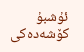ئۇشبۇ كۆشەدەكى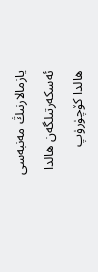يازمالارنىڭ مەنبەسى ئەسكەرتىلگەن ھالدا ھالدا كۆچۈرۈپ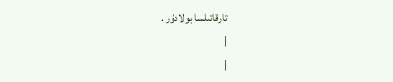تارقاتىلسا بولادۇر .
|
|